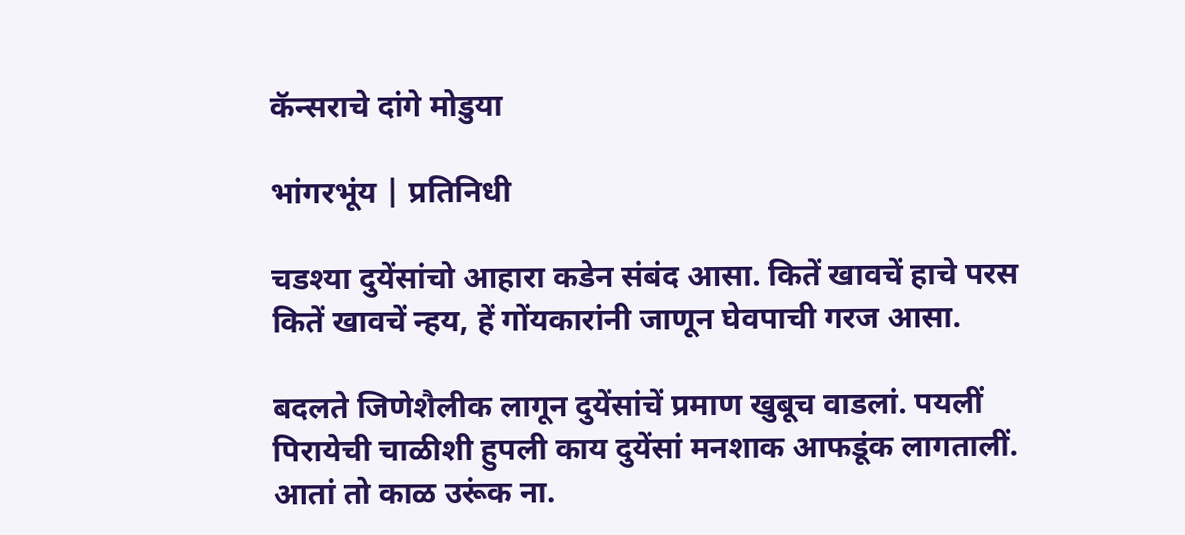कॅन्सराचे दांगे मोडुया

भांगरभूंय | प्रतिनिधी

चडश्या दुयेंसांचो आहारा कडेन संबंद आसा. कितें खावचें हाचे परस कितें खावचें न्हय, हें गोंयकारांनी जाणून घेवपाची गरज आसा.

बदलते जिणेशैलीक लागून दुयेंसांचें प्रमाण खुबूच वाडलां. पयलीं पिरायेची चाळीशी हुपली काय दुयेंसां मनशाक आफडूंक लागतालीं. आतां तो काळ उरूंक ना.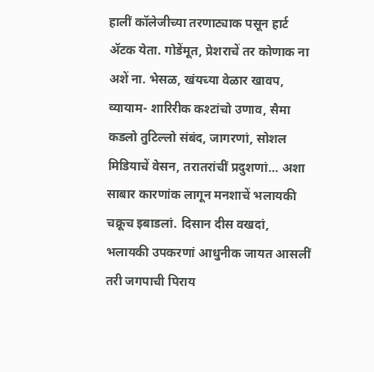हालीं कॉलेजीच्या तरणाट्याक पसून हार्ट ॲटक येता. गोडेंमूत, प्रेशराचें तर कोणाक ना अशें ना. भेसळ, खंयच्या वेळार खावप, व्यायाम- शारिरीक कश्टांचो उणाव, सैमा कडलो तुटिल्लो संबंद, जागरणां, सोशल मिडियाचें वेसन, तरातरांचीं प्रदुशणां… अशा साबार कारणांक लागून मनशाचें भलायकी चक्रूच इबाडलां. दिसान दीस वखदां, भलायकी उपकरणां आधुनीक जायत आसलीं तरी जगपाची पिराय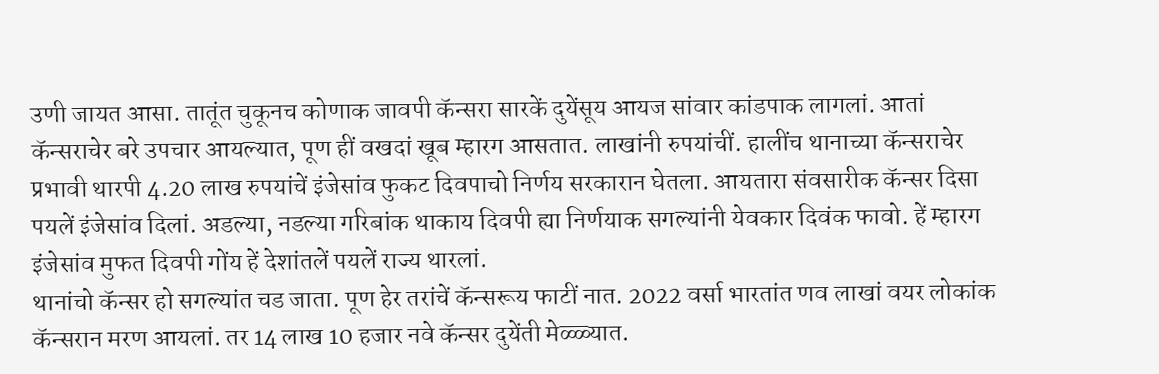उणी जायत आसा. तातूंत चुकूनच कोणाक जावपी कॅन्सरा सारकें दुयेंसूय आयज सांवार कांडपाक लागलां. आतां कॅन्सराचेर बरे उपचार आयल्यात, पूण हीं वखदां खूब म्हारग आसतात. लाखांनी रुपयांचीं. हालींच थानाच्या कॅन्सराचेर प्रभावी थारपी 4.20 लाख रुपयांचें इंजेसांव फुकट दिवपाचो निर्णय सरकारान घेतला. आयतारा संवसारीक कॅन्सर दिसा पयलें इंजेसांव दिलां. अडल्या, नडल्या गरिबांक थाकाय दिवपी ह्या निर्णयाक सगल्यांनी येवकार दिवंक फावो. हें म्हारग इंजेसांव मुफत दिवपी गोंय हें देशांतलें पयलें राज्य थारलां.
थानांचो कॅन्सर हो सगल्यांत चड जाता. पूण हेर तरांचें कॅन्सरूय फाटीं नात. 2022 वर्सा भारतांत णव लाखां वयर लोकांक कॅन्सरान मरण आयलां. तर 14 लाख 10 हजार नवे कॅन्सर दुयेंती मेळ्ळ्यात.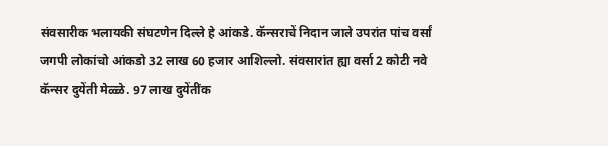संवसारीक भलायकी संघटणेन दिल्ले हे आंकडे. कॅन्सराचें निदान जाले उपरांत पांच वर्सां जगपी लोकांचो आंकडो 32 लाख 60 हजार आशिल्लो. संवसारांत ह्या वर्सा 2 कोटी नवे कॅन्सर दुयेंती मेळ्ळे. 97 लाख दुयेंतींक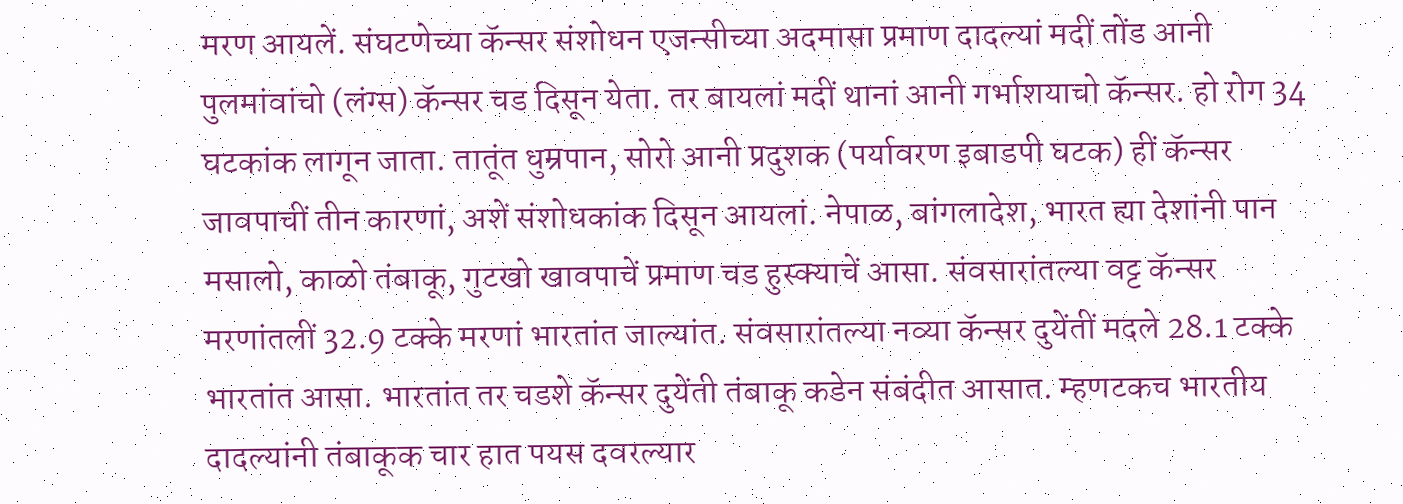मरण आयलें. संघटणेच्या कॅन्सर संशोधन एजन्सीच्या अदमासा प्रमाण दादल्यां मदीं तोंड आनी पुलमांवांचो (लंग्स) कॅन्सर चड दिसून येता. तर बायलां मदीं थानां आनी गर्भाशयाचो कॅन्सर. हो रोग 34 घटकांक लागून जाता. तातूंत धुम्रपान, सोरो आनी प्रदुशक (पर्यावरण इबाडपी घटक) हीं कॅन्सर जावपाचीं तीन कारणां, अशें संशोधकांक दिसून आयलां. नेपाळ, बांगलादेश, भारत ह्या देशांनी पान मसालो, काळो तंबाकू, गुटखो खावपाचें प्रमाण चड हुस्क्याचें आसा. संवसारांतल्या वट्ट कॅन्सर मरणांतलीं 32.9 टक्के मरणां भारतांत जाल्यांत. संवसारांतल्या नव्या कॅन्सर दुयेंतीं मदले 28.1 टक्के भारतांत आसा. भारतांत तर चडशे कॅन्सर दुयेंती तंबाकू कडेन संबंदीत आसात. म्हणटकच भारतीय दादल्यांनी तंबाकूक चार हात पयस दवरल्यार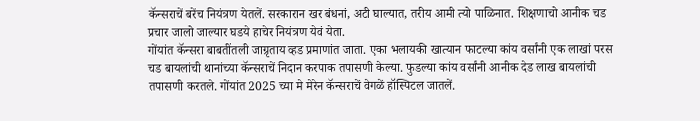कॅन्सराचें बरेंच नियंत्रण येतलें. सरकारान खर बंधनां, अटी घाल्यात, तरीय आमी त्यो पाळिनात. शिक्षणाचो आनीक चड प्रचार जालो जाल्यार घडये हाचेर नियंत्रण येवं येता.
गोंयांत कॅन्सरा बाबतींतली जाग्रृताय व्हड प्रमाणांत जाता. एका भलायकी खात्यान फाटल्या कांय वर्सांनी एक लाखां परस चड बायलांची थानांच्या कॅन्सराचें निदान करपाक तपासणी केल्या. फुडल्या कांय वर्सांनी आनीक देड लाख बायलांची तपासणी करतले. गोंयांत 2025 च्या मे मेरेन कॅन्सराचें वेगळें हॉस्पिटल जातलें.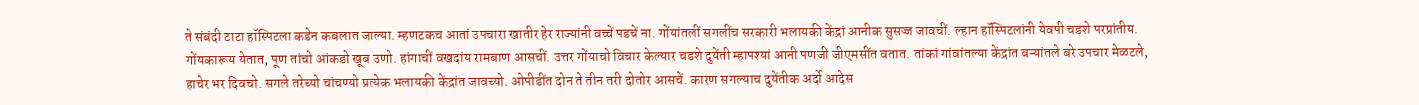ते संबंदी टाटा हॉस्पिटला कडेन कबलात जाल्या. म्हणटकच आतां उपचारा खातीर हेर राज्यांनी वच्चें पडचें ना. गोंयांतलीं सगलींच सरकारी भलायकी केंद्रां आनीक सुसज्ज जावचीं. ल्हान हॉस्पिटलांनी येवपी चडशे परप्रांतीय. गोंयकारूय येतात, पूण तांचो आंकडो खूब उणो. हांगाचीं वखदांय रामबाण आसचीं. उत्तर गोंयाचो विचार केल्यार चडशे दुयेंती म्हापश्यां आनी पणजी जीएमसींत वतात. तांकां गांवांतल्या केंद्रांत बऱ्यांतले बरे उपचार मेळटले, हाचेर भर दिवचो. सगले तरेच्यो चांचण्यो प्रत्येक भलायकी केंद्रांत जावच्यो. ओपीडींत दोन ते तीन तरी दोतोर आसचें. कारण सगल्याच दुयेंतीक अर्दो आदेस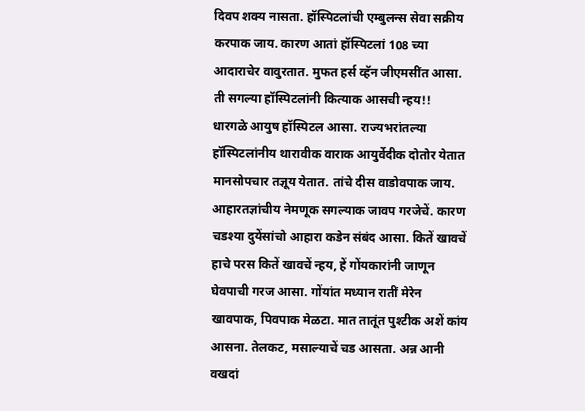दिवप शक्य नासता. हॉस्पिटलांची एम्बुलन्स सेवा सक्रीय करपाक जाय. कारण आतां हॉस्पिटलां 108 च्या आदाराचेर वावुरतात. मुफत हर्स व्हॅन जीएमसींत आसा. ती सगल्या हॉस्पिटलांनी कित्याक आसची न्हय!!
धारगळे आयुष हॉस्पिटल आसा. राज्यभरांतल्या हॉस्पिटलांनीय थारावीक वाराक आयुर्वेदीक दोतोर येतात मानसोपचार तज्ञूय येतात. तांचे दीस वाडोवपाक जाय. आहारतज्ञांचीय नेमणूक सगल्याक जावप गरजेचें. कारण चडश्या दुयेंसांचो आहारा कडेन संबंद आसा. कितें खावचें हाचे परस कितें खावचें न्हय, हें गोंयकारांनी जाणून घेवपाची गरज आसा. गोंयांत मध्यान रातीं मेरेन खावपाक, पिवपाक मेळटा. मात तातूंत पुश्टीक अशें कांय आसना. तेलकट, मसाल्याचें चड आसता. अन्न आनी वखदां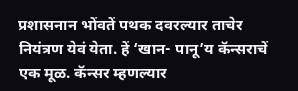प्रशासनान भोंवतें पथक दवरल्यार ताचेर नियंत्रण येवं येता. हें ‘खान- पानू’य कॅन्सराचें एक मूळ. कॅन्सर म्हणल्यार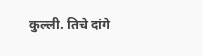कुल्ली. तिचे दांगे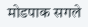मोडपाक सगले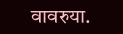वावरुया.